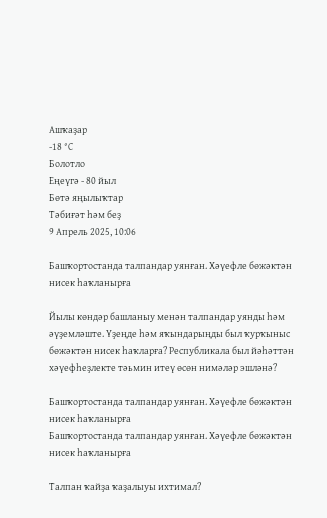Ашҡаҙар
-18 °С
Болотло
Еңеүгә - 80 йыл
Бөтә яңылыҡтар
Тәбиғәт һәм беҙ
9 Апрель 2025, 10:06

Башҡортостанда талпандар уянған. Хәүефле бөжәктән нисек һаҡланырға

Йылы көндәр башланыу менән талпандар уянды һәм әүҙемләште. Үҙеңде һәм яҡындарыңды был ҡурҡыныс бөжәктән нисек һаҡларға? Республикала был йәһәттән хәүефһеҙлекте тәьмин итеү өсөн нимәләр эшләнә?

Башҡортостанда талпандар уянған. Хәүефле бөжәктән нисек һаҡланырға
Башҡортостанда талпандар уянған. Хәүефле бөжәктән нисек һаҡланырға

Талпан ҡайҙа ҡаҙалыуы ихтимал?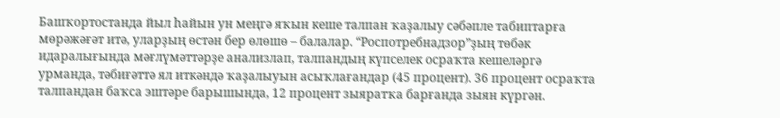Башҡортостанда йыл һайын ун меңгә яҡын кеше талпан ҡаҙалыу сәбәпле табиптарға мөрәжәғәт итә, уларҙың өстән бер өлөшө – балалар. “Роспотребнадзор”ҙың төбәк идаралығында мәғлүмәттәрҙе анализлап, талпандың күпселек осраҡта кешеләргә урманда, тәбиғәттә ял иткәндә ҡаҙалыуын асыҡлағандар (45 процент). 36 процент осраҡта талпандан баҡса эштәре барышында, 12 процент зыяратҡа барғанда зыян күргән.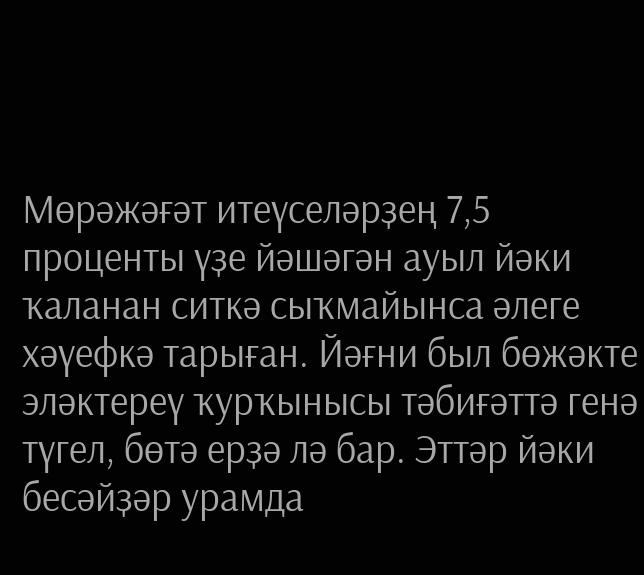Мөрәжәғәт итеүселәрҙең 7,5 проценты үҙе йәшәгән ауыл йәки ҡаланан ситкә сыҡмайынса әлеге хәүефкә тарыған. Йәғни был бөжәкте эләктереү ҡурҡынысы тәбиғәттә генә түгел, бөтә ерҙә лә бар. Эттәр йәки бесәйҙәр урамда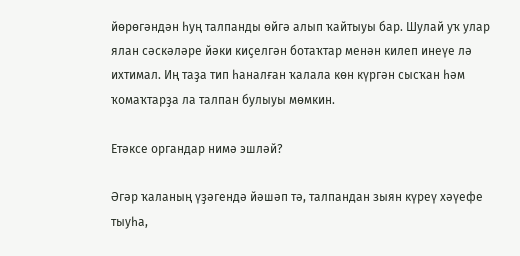йөрөгәндән һуң талпанды өйгә алып ҡайтыуы бар. Шулай уҡ улар ялан сәскәләре йәки киҫелгән ботаҡтар менән килеп инеүе лә ихтимал. Иң таҙа тип һаналған ҡалала көн күргән сысҡан һәм ҡомаҡтарҙа ла талпан булыуы мөмкин.

Етәксе органдар нимә эшләй?

Әгәр ҡаланың үҙәгендә йәшәп тә, талпандан зыян күреү хәүефе тыуһа,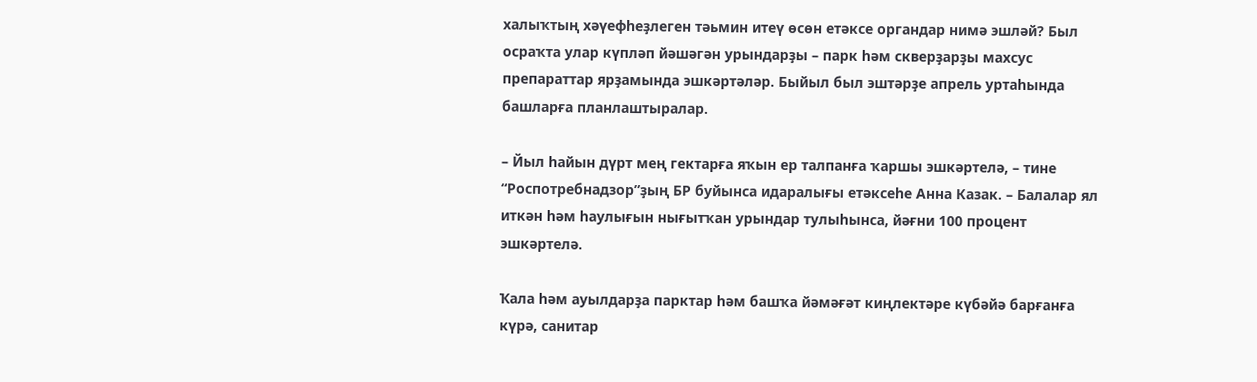халыҡтың хәүефһеҙлеген тәьмин итеү өсөн етәксе органдар нимә эшләй? Был осраҡта улар күпләп йәшәгән урындарҙы – парк һәм скверҙарҙы махсус препараттар ярҙамында эшкәртәләр. Быйыл был эштәрҙе апрель уртаһында башларға планлаштыралар.

– Йыл һайын дүрт мең гектарға яҡын ер талпанға ҡаршы эшкәртелә, – тине “Роспотребнадзор”ҙың БР буйынса идаралығы етәксеһе Анна Казак. – Балалар ял иткән һәм һаулығын нығытҡан урындар тулыһынса, йәғни 100 процент эшкәртелә.

Ҡала һәм ауылдарҙа парктар һәм башҡа йәмәғәт киңлектәре күбәйә барғанға күрә, санитар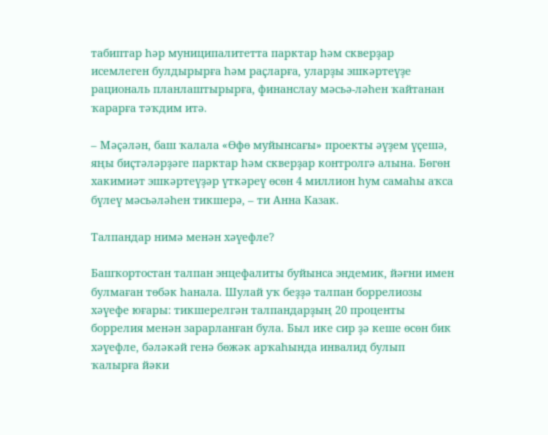табиптар һәр муниципалитетта парктар һәм скверҙар исемлеген булдырырға һәм раҫларға, уларҙы эшкәртеүҙе рациональ планлаштырырға, финанслау мәсьә-ләһен ҡайтанан ҡарарға тәҡдим итә.

– Мәҫәлән, баш ҡалала «Өфө муйынсағы» проекты әүҙем үҫешә, яңы биҫтәләрҙәге парктар һәм скверҙар контролгә алына. Бөгөн хакимиәт эшкәртеүҙәр үткәреү өсөн 4 миллион һум самаһы аҡса бүлеү мәсьәләһен тикшерә, – ти Анна Казак.

Талпандар нимә менән хәүефле?

Башҡортостан талпан энцефалиты буйынса эндемик, йәғни имен булмаған төбәк һанала. Шулай уҡ беҙҙә талпан боррелиозы хәүефе юғары: тикшерелгән талпандарҙың 20 проценты боррелия менән зарарланған була. Был ике сир ҙә кеше өсөн бик хәүефле, бәләкәй генә бөжәк арҡаһында инвалид булып ҡалырға йәки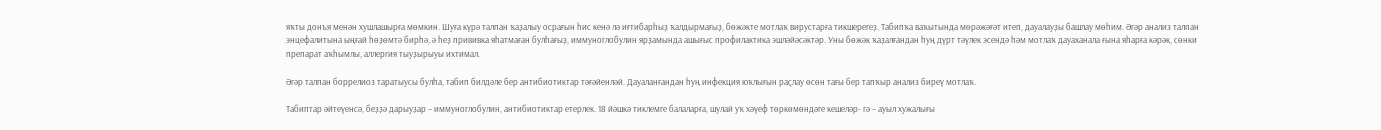яҡты донъя менән хушлашырға мөмкин. Шуға күрә талпан ҡаҙалыу осрағын һис кенә лә иғтибарһыҙ ҡалдырмағыҙ, бөжәкте мотлаҡ вирустарға тикшерегеҙ. Табипҡа ваҡытында мөрәжәғәт итеп, дауалауҙы башлау мөһим. Әгәр анализ талпан энцефалитына ыңғай һөҙөмтә бирһә, ә һеҙ прививка яһатмаған булһағыҙ, иммуноглобулин ярҙамында ашығыс профилактика эшләйәсәктәр. Уны бөжәк ҡаҙалғандан һуң дүрт тәүлек эсендә һәм мотлаҡ дауаханала ғына яһарға кәрәк, сөнки препарат аҡһымлы, аллергия тыуҙырыуы ихтимал.

Әгәр талпан боррелиоз таратыусы булһа, табип билдәле бер антибиотиктар тәғәйенләй. Дауаланғандан һуң инфекция юҡлығын раҫлау өсөн тағы бер тапҡыр анализ биреү мотлаҡ.

Табиптар әйтеүенсә, беҙҙә дарыуҙар – иммуноглобулин, антибиотиктар етерлек. 18 йәшкә тиклемге балаларға, шулай уҡ хәүеф төркөмөндәге кешеләр- гә – ауыл хужалығы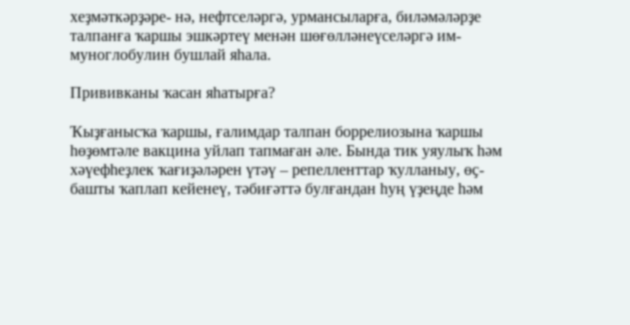хеҙмәткәрҙәре- нә, нефтселәргә, урмансыларға, биләмәләрҙе талпанға ҡаршы эшкәртеү менән шөғөлләнеүселәргә им- муноглобулин бушлай яһала.

Прививканы ҡасан яһатырға?

Ҡыҙғанысҡа ҡаршы, ғалимдар талпан боррелиозына ҡаршы һөҙөмтәле вакцина уйлап тапмаған әле. Бында тик уяулыҡ һәм хәүефһеҙлек ҡағиҙәләрен үтәү – репелленттар ҡулланыу, өҫ-башты ҡаплап кейенеү, тәбиғәттә булғандан һуң үҙеңде һәм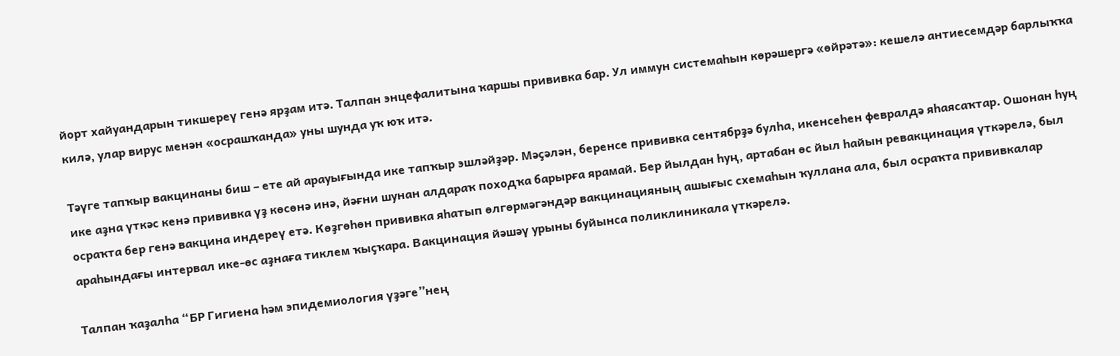йорт хайуандарын тикшереү генә ярҙам итә. Талпан энцефалитына ҡаршы прививка бар. Ул иммун системаһын көрәшергә «өйрәтә»: кешелә антиесемдәр барлыҡҡа килә, улар вирус менән «осрашҡанда» уны шунда уҡ юҡ итә.

Тәүге тапҡыр вакцинаны биш – ете ай арауығында ике тапҡыр эшләйҙәр. Мәҫәлән, беренсе прививка сентябрҙә булһа, икенсеһен февралдә яһаясаҡтар. Ошонан һуң ике аҙна үткәс кенә прививка үҙ көсөнә инә, йәғни шунан алдараҡ походҡа барырға ярамай. Бер йылдан һуң, артабан өс йыл һайын ревакцинация үткәрелә, был осраҡта бер генә вакцина индереү етә. Көҙгөһөн прививка яһатып өлгөрмәгәндәр вакцинацияның ашығыс схемаһын ҡуллана ала, был осраҡта прививкалар араһындағы интервал ике-өс аҙнаға тиклем ҡыҫҡара. Вакцинация йәшәү урыны буйынса поликлиникала үткәрелә.

Талпан ҡаҙалһа “БР Гигиена һәм эпидемиология үҙәге”нең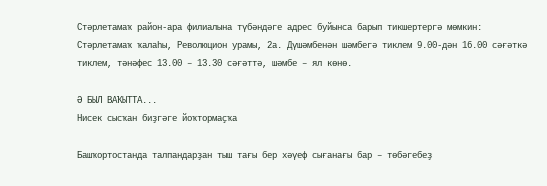Стәрлетамаҡ район-ара филиалына түбәндәге адрес буйынса барып тикшертергә мөмкин:
Стәрлетамаҡ ҡалаһы, Революцион урамы, 2а. Дүшәмбенән шәмбегә тиклем 9.00-дән 16.00 сәғәткә тиклем, тәнәфес 13.00 – 13.30 сәғәттә, шәмбе – ял көнө.

Ә БЫЛ ВАҠЫТТА...
Нисек сысҡан биҙгәге йоҡтормаҫҡа

Башҡортостанда талпандарҙан тыш тағы бер хәүеф сығанағы бар – төбәгебеҙ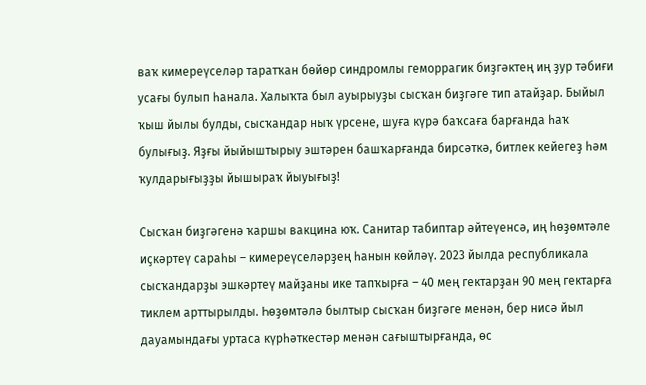ваҡ кимереүселәр таратҡан бөйөр синдромлы геморрагик биҙгәктең иң ҙур тәбиғи усағы булып һанала. Халыҡта был ауырыуҙы сысҡан биҙгәге тип атайҙар. Быйыл ҡыш йылы булды, сысҡандар ныҡ үрсене, шуға күрә баҡсаға барғанда һаҡ булығыҙ. Яҙғы йыйыштырыу эштәрен башҡарғанда бирсәткә, битлек кейегеҙ һәм ҡулдарығыҙҙы йышыраҡ йыуығыҙ!

Сысҡан биҙгәгенә ҡаршы вакцина юҡ. Санитар табиптар әйтеүенсә, иң һөҙөмтәле иҫкәртеү сараһы – кимереүселәрҙең һанын көйләү. 2023 йылда республикала сысҡандарҙы эшкәртеү майҙаны ике тапҡырға – 40 мең гектарҙан 90 мең гектарға тиклем арттырылды. Һөҙөмтәлә былтыр сысҡан биҙгәге менән, бер нисә йыл дауамындағы уртаса күрһәткестәр менән сағыштырғанда, өс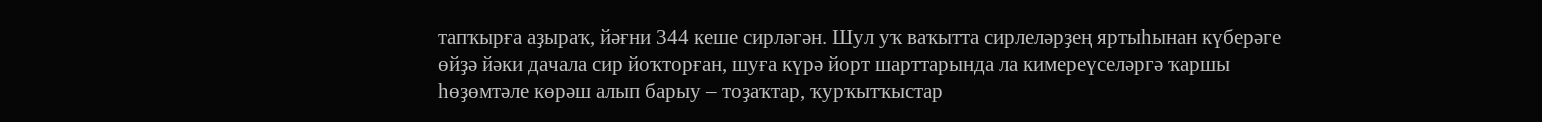тапҡырға аҙыраҡ, йәғни 344 кеше сирләгән. Шул уҡ ваҡытта сирлеләрҙең яртыһынан күберәге өйҙә йәки дачала сир йоҡторған, шуға күрә йорт шарттарында ла кимереүселәргә ҡаршы һөҙөмтәле көрәш алып барыу – тоҙаҡтар, ҡурҡытҡыстар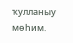ҡулланыу мөһим.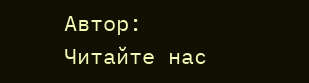Автор:
Читайте нас